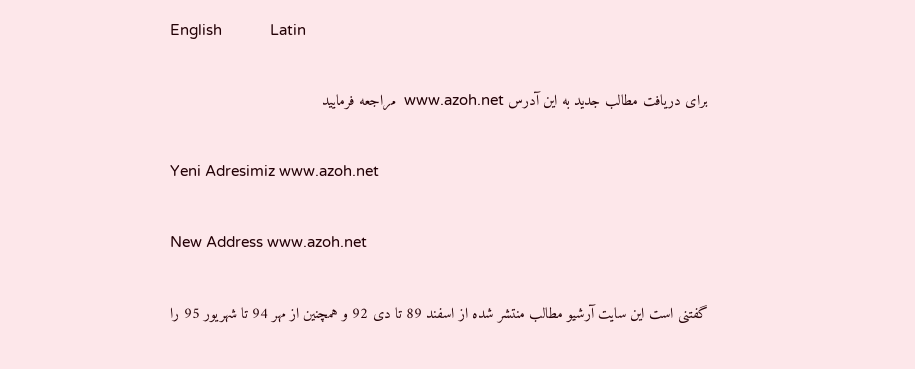English            Latin

برای دریافت مطالب جدید به این آدرس www.azoh.net  مراجعه فرمایید

Yeni Adresimiz www.azoh.net

New Address www.azoh.net

گفتنی است این سایت آرشیو مطالب منتشر شده از اسفند 89 تا دی 92 و همچنین از مهر 94 تا شهریور 95 را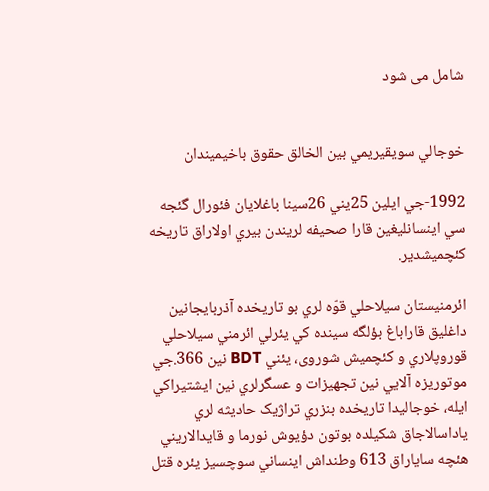شامل می شود


خوجالي سويقيريمي بين الخالق حقوق باخيميندان

1992-جي ايلين 25يني 26سينا باغلايان فئورال گئجه سي اينسانليغين قارا صحيفه لريندن بيري اولاراق تاريخه کئچميشدير.

ائرمنيستان سيلاحلي قوّه لري بو تاريخده آذربايجانين داغليق قاراباغ بؤلگه سينده کي يئرلي ائرمني سیلاحلي قوروپلاري و کئچميش شوروی، يئني BDT نين 366.جي موتوريزه آلايي نين تجهيزات و عسگرلري نين ايشتيراکي ايله، خوجاليدا تاريخده بنزري تراژيک حاديثه لري یاداسالاجاق شکيلده بوتون دؤيوش نورما و قايدالاريني هئچه ساياراق 613 وطنداش اينساني سوچسيز يئره قتل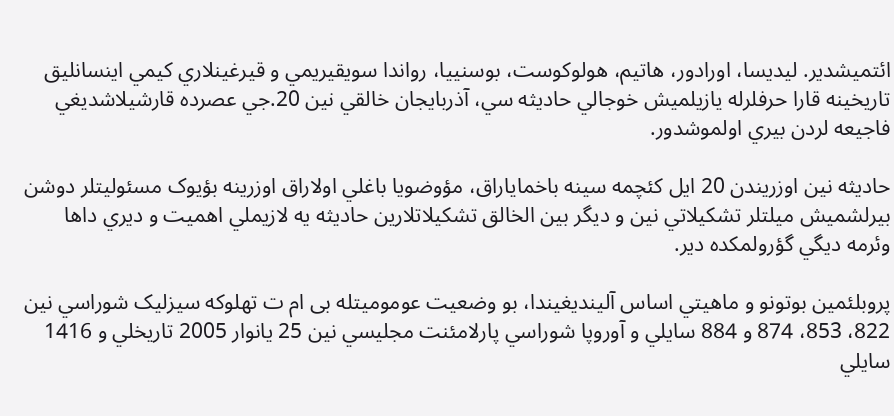ائتميشدير. ليديسا، اورادور، هاتيم، هولوکوست، بوسنييا، رواندا سويقيريمي و قيرغينلاري کيمي اينسانليق تاريخينه قارا حرفلرله يازيلميش خوجالي حاديثه سي، آذربايجان خالقي نين 20.جي عصرده قارشيلاشديغي فاجيعه لردن بيري اولموشدور.

حاديثه نين اوزريندن 20 ايل کئچمه سينه باخماياراق، مؤوضويا باغلي اولاراق اوزرينه بؤيوک مسئوليتلر دوشن بيرلشميش ميلتلر تشکيلاتي نين و ديگر بين الخالق تشکيلاتلارين حاديثه يه لازيملي اهميت و ديري داها وئرمه ديگي گؤرولمکده دير.

پروبلئمين بوتونو و ماهيتي اساس آلينديغيندا، بو وضعيت عوموميتله بی ام ت تهلوکه سيزليک شوراسي نين 822، 853، 874 و 884 سايلي و آوروپا شوراسي پارلامئنت مجليسي نين 25 يانوار 2005 تاريخلي و 1416 سايلي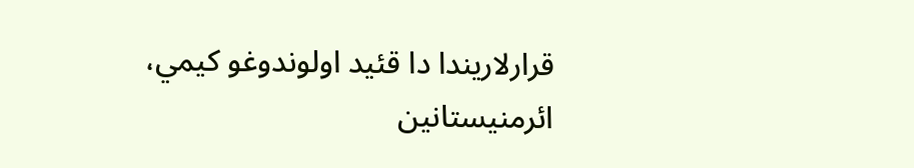قرارلاريندا دا قئيد اولوندوغو کيمي، ائرمنيستانين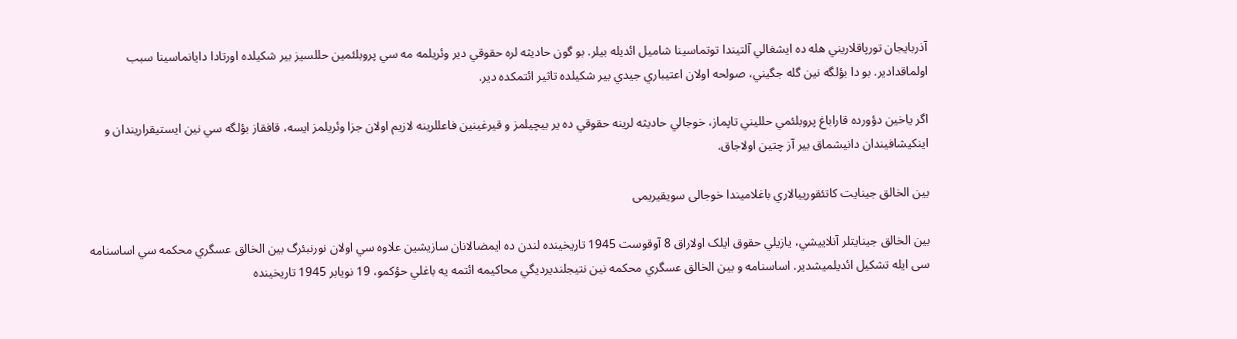آذربايجان تورپاقلاريني هله ده ايشغالي آلتيندا توتماسينا شاميل ائديله بيلر. بو گون حاديثه لره حقوقي دير وئريلمه مه سي پروبلئمين حللسيز بير شکيلده اورتادا دايانماسينا سبب اولماقدادير. بو دا بؤلگه نين گله جگيني، صولحه اولان اعتيباري جيدي بير شکيلده تاثير ائتمکده دير.

اگر ياخين دؤورده قاراباغ پروبلئمي حلليني تاپماز، خوجالي حاديثه لرينه حقوقي ده ير بيچيلمز و قيرغينين فاعللرينه لازيم اولان جزا وئريلمز ايسه، قافقاز بؤلگه سي نين ايستيقراريندان و اينکيشافيندان دانيشماق بير آز چتين اولاجاق.

بين الخالق جينايت کاتئقورييالاري باغلاميندا خوجالی سویقیریمی

بين الخالق جينايتلر آنلاييشي، يازيلي حقوق ايلک اولاراق 8 آوقوست 1945 تاريخينده لندن ده ايمضالانان سازيشين علاوه سي اولان نورنبئرگ بين الخالق عسگري محکمه سي اساسنامه سی ايله تشکيل ائديلميشدير. اساسنامه و بين الخالق عسگري محکمه نين نتيجلنديرديگي محاکيمه ائتمه يه باغلي حؤکمو، 19 نويابر 1945 تاريخينده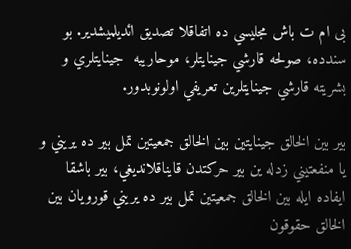بی ام ت باش مجليسي ده اتفاقلا تصديق ائديلميشدير. بو سندده، صولحه قارشي جينايتلر، موحاريبه  جينايتلري و بشريته قارشي جينايتلرين تعريفي اولونوبدور.

بير بين الخالق جينايتين بين الخالق جمعيتين تمل بير ده يريني و يا منفعتيني زدله ين بير حرکتدن قايناقلانديغي، بير باشقا ايفاده ايله بين الخالق جمعيتين تمل بير ده يريني قورويان بين الخالق حقوقون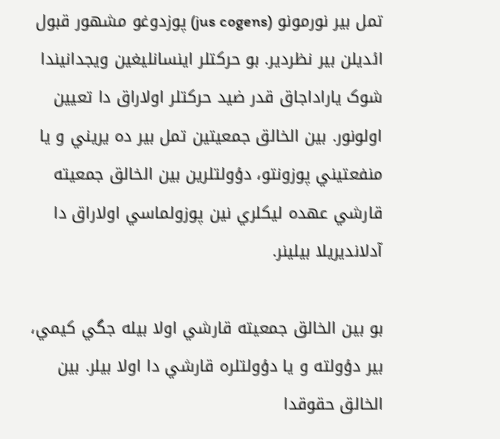تمل بير نورمونو (jus cogens) پوزدوغو مشهور قبول ائديلن بير نظردير. بو حرکتلر اينسانليغين ويجدانيندا شوک ياراداجاق قدر ضيد حرکتلر اولاراق دا تعيين اولونور. بين الخالق جمعيتين تمل بير ده يريني و يا منفعتيني پوزونتو، دؤولتلرين بين الخالق جمعيته قارشي عهده ليکلري نين پوزولماسي اولاراق دا آدلانديريلا بيلینر.

بو بين الخالق جمعيته قارشي اولا بيله جگي کيمي، بير دؤولته و يا دؤولتلره قارشي دا اولا بيلر. بين الخالق حقوقدا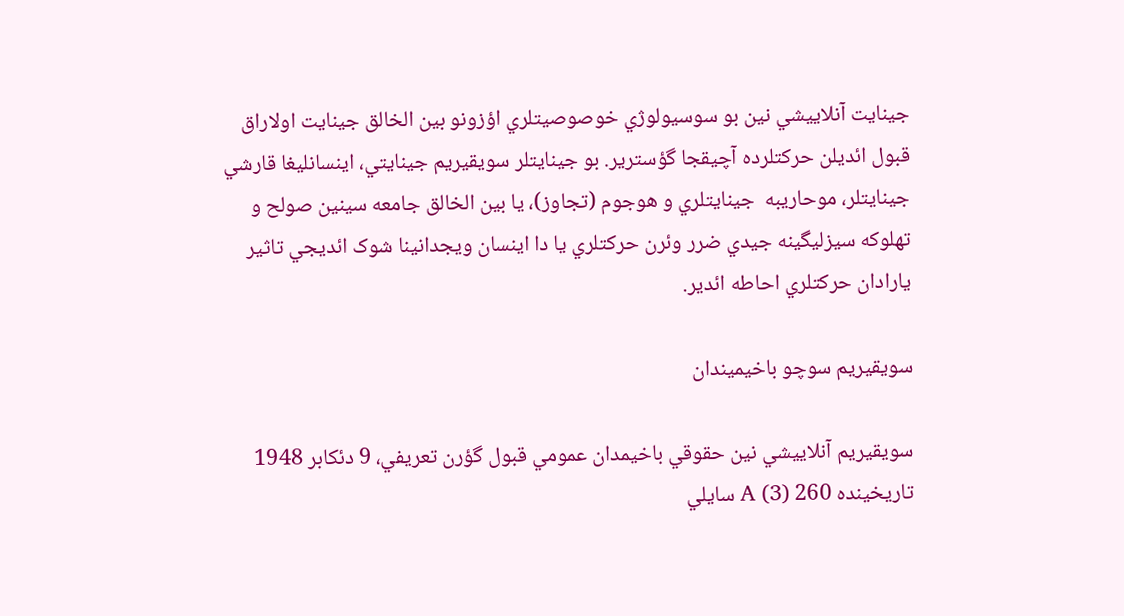جينايت آنلاييشي نين بو سوسيولوژي خوصوصيتلري اؤزونو بين الخالق جينايت اولاراق قبول ائديلن حرکتلرده آچيقجا گؤستریر. بو جينايتلر سويقيريم جينايتي، اينسانليغا قارشي جينايتلر، موحاريبه  جينايتلري و هوجوم (تجاوز)، يا بين الخالق جامعه سینین صولح و تهلوکه سيزليگينه جيدي ضرر وئرن حرکتلري يا دا اينسان ويجدانينا شوک ائديجي تاثير يارادان حرکتلري احاطه ائدیر.

سويقيريم سوچو باخيميندان

سويقيريم آنلاييشي نين حقوقي باخيمدان عمومي قبول گؤرن تعريفي، 9 دئکابر 1948 تاريخينده 260 A (3) سايلي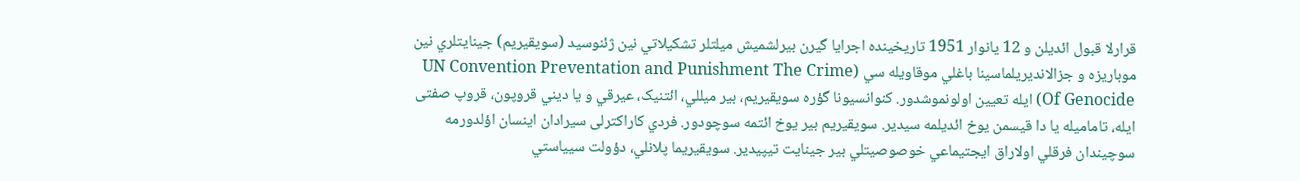قرارلا قبول ائديلن و 12 يانوار 1951 تاريخينده اجرایا گيرن بيرلشميش ميلتلر تشکيلاتي نين ژئنوسيد (سویقیریم) جينايتلري نين موباريزه و جزالانديريلماسينا باغلي موقاويله سي (UN Convention Preventation and Punishment The Crime Of Genocide) ايله تعيين اولونموشدور. کنوانسیونا گؤره سويقيريم، بير ميللي، ائتنيک، عيرقي و يا ديني قروپون، قروپ صفتی ایله، تاماميله يا دا قيسمن يوخ ائديلمه سيدير. سويقيريم بير يوخ ائتمه سوچودور. فردي کاراکترلی سيرادان اينسان اؤلدورمه سوچيندان فرقلي اولاراق ايجتيماعي خوصوصيتلي بير جينايت تيپيدير. سويقيريما پلانلي، دؤولت سيياستي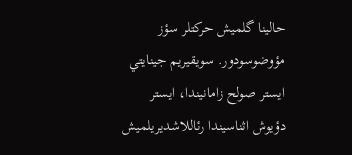حالينا گلميش حرکتلر سؤز مؤوضوسودور. سويقيريم جينايتي ايستر صولح زامانيندا، ايستر دؤيوش اثناسيندا رئاللاشديريلميش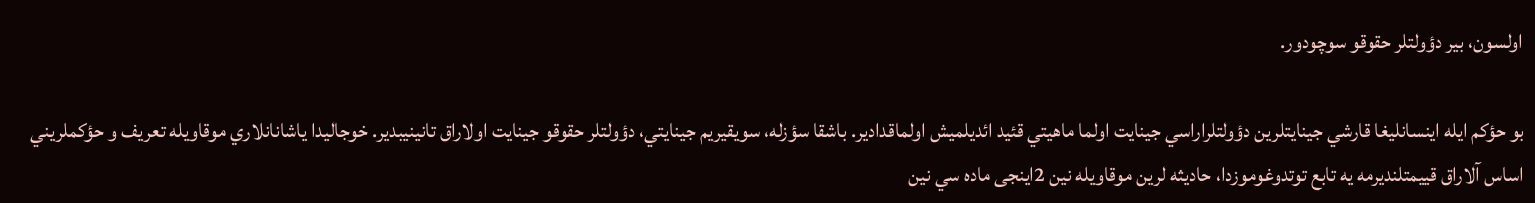اولسون، بير دؤولتلر حقوقو سوچودور.

بو حؤکم ايله اينسانليغا قارشي جينايتلرين دؤولتلراراسي جينايت اولما ماهيتي قئيد ائديلميش اولماقدادير. باشقا سؤزله، سويقيريم جينايتي، دؤولتلر حقوقو جينايت اولاراق تانينیبدیر. خوجاليدا ياشانانلاري موقاويله تعريف و حؤکملريني اساس آلاراق قييمتلنديرمه يه تابع توتدوغوموزدا، حاديثه لرين موقاويله نين 2اینجی ماده سي نين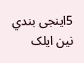5اینجی بندي نين ايلک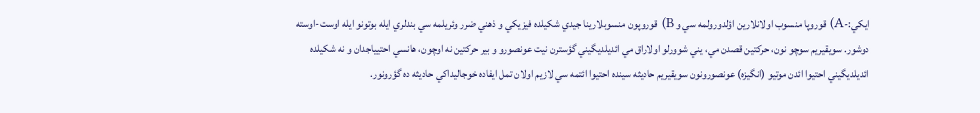ايکي:-A) قوروپا منسوب اولانلارين اؤلدورولمه سي و B) قوروپون منسوبلارينا جيدي شکيلده فيزيکي و ذهني ضرر وئريلمه سي بندلري ايله بوتونو ايله اوست-اوسته دوشور. سويقيريم سوچو نون، حرکتين قصدن مي، يني شوورلو اولاراق مي ائديلديگيني گؤسترن نيت عونصورو و بير حرکتين نه اوچون، هانسي احتيياجدان و نه شکيلده ائديلديگيني احتيوا ائدن موتيو (انگیزه) عونصورونون سويقيريم حاديثه سينده احتيوا ائتمه سي لازيم اولان تمل ايفاده خوجالیداکي حاديثه ده گؤرونور.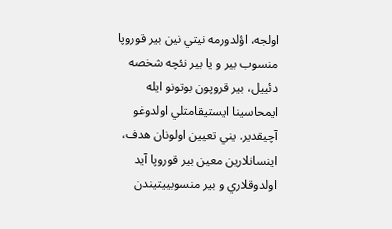اولجه، اؤلدورمه نيتي نين بير قوروپا منسوب بير و يا بير نئچه شخصه دئييل، بير قروپون بوتونو ايله ايمحاسينا ايستيقامتلي اولدوغو آچيقدير. يني تعيين اولونان هدف، اينسانلارين معين بير قوروپا آيد اولدوقلاري و بير منسوبييتيندن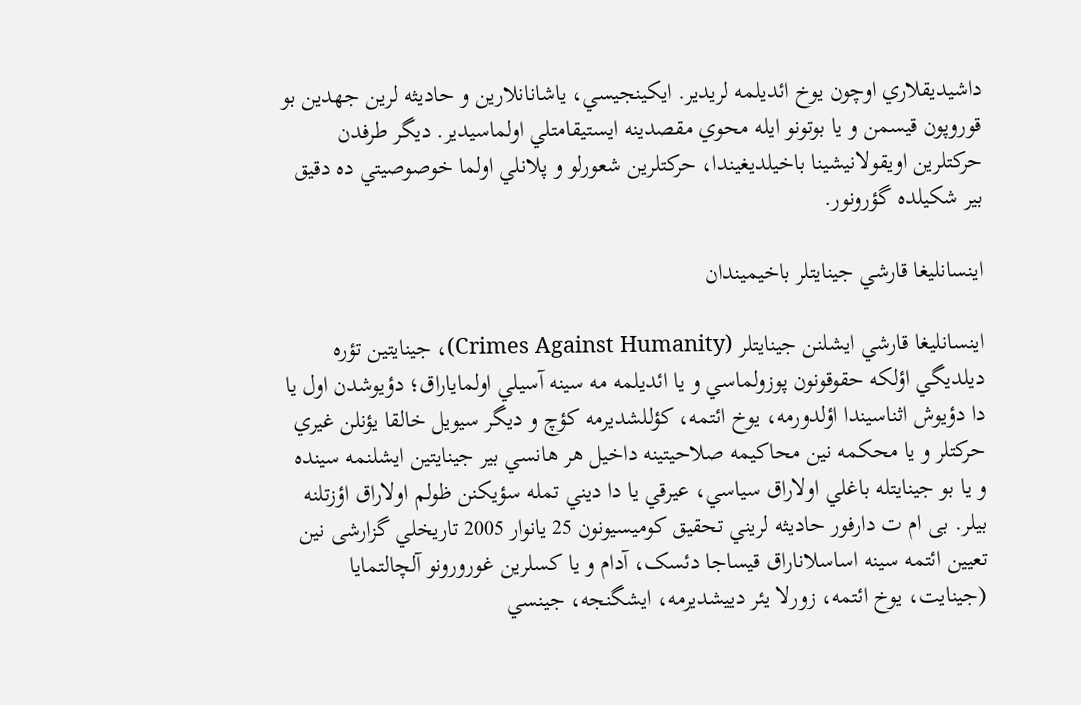داشيديقلاري اوچون يوخ ائديلمه لريدير. ايکينجيسي، ياشانانلارين و حاديثه لرين جهدين بو قوروپون قيسمن و يا بوتونو ايله محوي مقصدينه ايستيقامتلي اولماسيدير. ديگر طرفدن حرکتلرين اويقولانيشينا باخيلديغيندا، حرکتلرين شعورلو و پلانلي اولما خوصوصيتي ده دقيق بير شکيلده گؤرونور.

اينسانليغا قارشي جينايتلر باخيميندان

اينسانليغا قارشي ايشلنن جينايتلر (Crimes Against Humanity)، جينايتين تؤره ديلديگي اؤلکه حقوقونون پوزولماسي و يا ائديلمه مه سينه آسيلي اولماياراق؛ دؤيوشدن اول يا دا دؤيوش اثناسيندا اؤلدورمه، يوخ ائتمه، کؤللشديرمه کؤچ و ديگر سيويل خالقا يؤنلن غيري حرکتلر و يا محکمه نين محاکيمه صلاحيتينه داخيل هر هانسي بير جينايتين ايشلنمه سينده و يا بو جينايتله باغلي اولاراق سياسي، عيرقي يا دا ديني تمله سؤيکنن ظولم اولاراق اؤزتلنه بيلر. بی ام ت دارفور حاديثه لريني تحقيق کوميسیونون 25 يانوار 2005 تاريخلي گزارشی نين تعيين ائتمه سينه اساسلاناراق قيساجا دئسک، آدام و يا کسلرين غورورونو آلچالتمايا (جينايت، يوخ ائتمه، زورلا يئر دييشديرمه، ايشگنجه، جينسي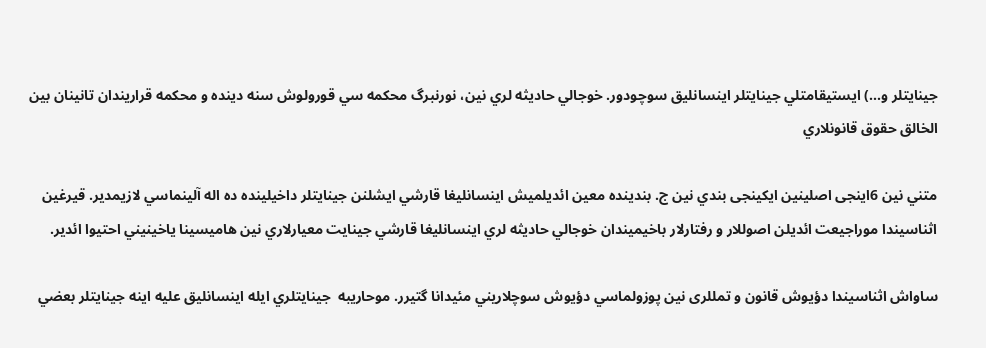جينايتلر و...) ايستيقامتلي جينايتلر اينسانليق سوچودور. خوجالي حاديثه لري نين، نورنبرگ محکمه سي قورولوش سنه دينده و محکمه قراريندان تانينان بين الخالق حقوق قانونلاري

متني نين 6اینجی اصلینین ایکینجی بندي نين ج. بندينده معين ائديلميش اينسانليغا قارشي ايشلنن جينايتلر داخيلينده ده اله آلينماسي لازيمدير. قيرغين اثناسيندا موراجيعت ائديلن اصوللار و رفتارلار باخيميندان خوجالي حاديثه لري اينسانليغا قارشي جينايت معیارلاري نين هاميسينا ياخينيني احتيوا ائدير.

ساواش اثناسيندا دؤيوش قانون و تمللری نين پوزولماسي دؤيوش سوچلاريني مئيدانا گتيرر. موحاريبه  جينايتلري ايله اينسانليق عليه اينه جينايتلر بعضي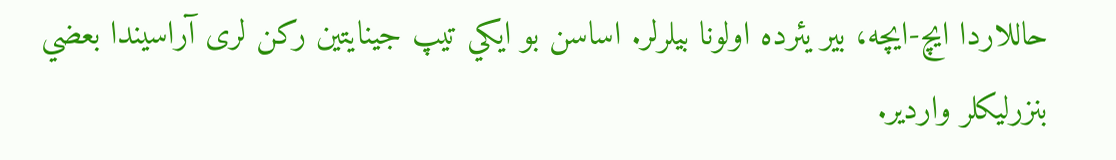حاللاردا ايچ-ايچه، بير يئرده اولونا بيلرلر. اساسن بو ايکي تيپ جينايتين رکن لری آراسيندا بعضي بنزرليکلر واردير.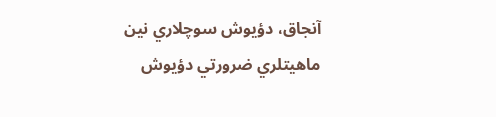آنجاق، دؤيوش سوچلاري نين ماهيتلري ضرورتي دؤيوش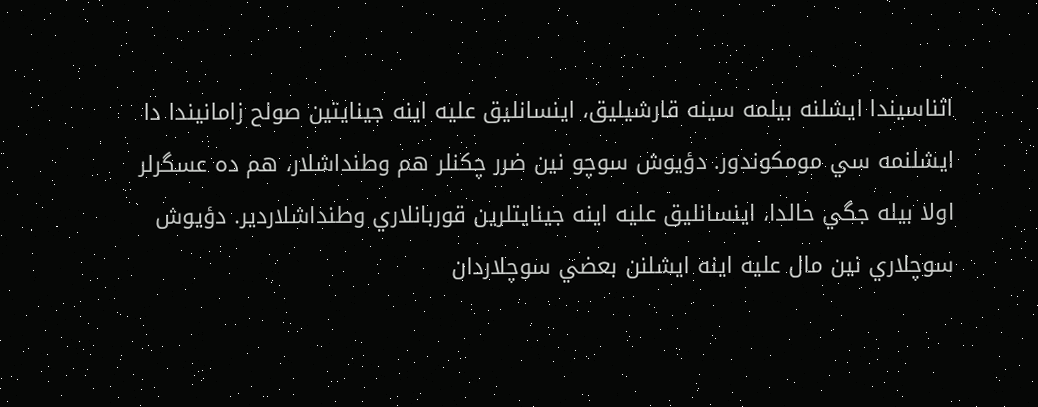اثناسيندا ايشلنه بيلمه سينه قارشيليق، اينسانليق عليه اينه جينايتين صولح زامانيندا دا ايشلنمه سي مومکوندور. دؤيوش سوچو نين ضرر چکنلر هم وطنداشلار، هم ده عسگرلر اولا بيله جگي حالدا، اينسانليق عليه اينه جينايتلرين قوربانلاري وطنداشلاردير. دؤيوش سوچلاري نين مال عليه اينه ايشلنن بعضي سوچلاردان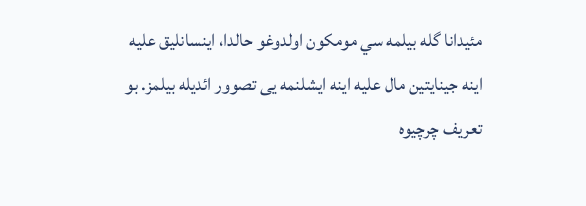مئيدانا گله بيلمه سي مومکون اولدوغو حالدا، اينسانليق عليه اينه جينايتين مال عليه اينه ايشلنمه یی تصوور ائديله بيلمز. بو تعريف چرچيوه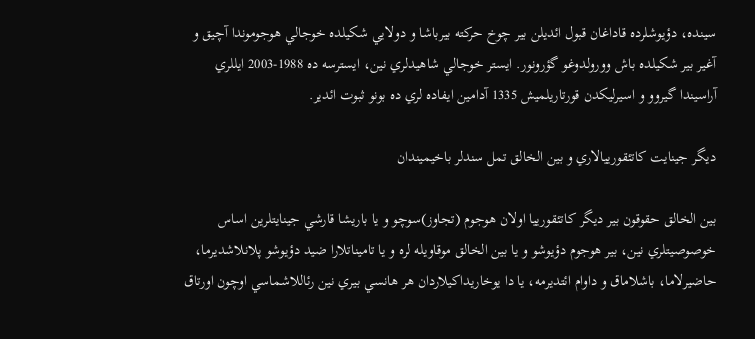سينده، دؤيوشلرده قاداغان قبول ائديلن بير چوخ حرکته بيرباشا و دولايي شکيلده خوجالي هوجوموندا آچيق و آغير بير شکيلده باش وورولدوغو گؤرونور. ايستر خوجالي شاهيدلري نين، ايسترسه ده 1988-2003 ايللري آراسيندا گيروو و اسيرليکدن قورتاريلميش 1335 آدامين ايفاده لري ده بونو ثبوت ائدير.

ديگر جينايت کاتئقورييالاري و بين الخالق تمل سندلر باخيميندان

بين الخالق حقوقون بير ديگر کاتئقورييا اولان هوجوم (تجاوز)سوچو و يا باريشا قارشي جينايتلرين اساس خوصوصيتلري نين، بير هوجوم دؤيوشو و يا بين الخالق موقاويله لره و يا تاميناتلارا ضيد دؤيوشو پلانلاشديرما، حاضيرلاما، باشلاماق و داوام ائتديرمه، يا دا يوخاريداکيلاردان هر هانسي بيري نين رئاللاشماسي اوچون اورتاق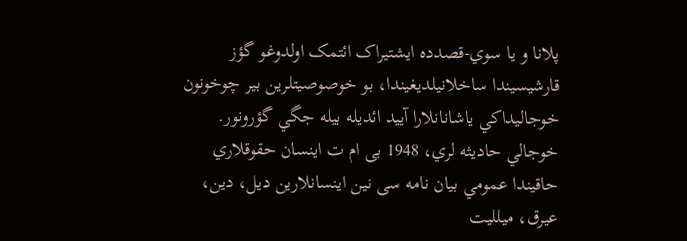پلانا و يا سوي-قصدده ايشتيراک ائتمک اولدوغو گؤز قارشيسيندا ساخلانيلديغيندا، بو خوصوصيتلرين بير چوخونون خوجالیداکي ياشانانلارا آيید ائديله بيله جگي گؤرونور. خوجالي حاديثه لري، 1948 بی ام ت اينسان حقوقلاري حاقيندا عمومي بیان نامه سی نين اينسانلارين ديل، دين، عيرق، ميلليت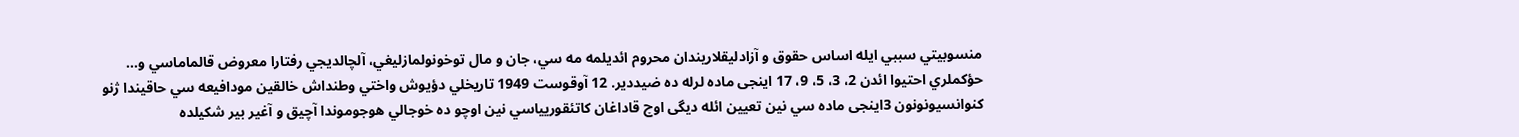منسوبيتي سببي ايله اساس حقوق و آزادليقلاريندان محروم ائديلمه مه سي، جان و مال توخونولمازليغي، آلچالديجي رفتارا معروض قالماماسي و... حؤکملري احتيوا ائدن 2، 3، 5، 9، 17 اینجی ماده لرله ده ضيددير. 12 آوقوست 1949 تاريخلي دؤيوش واختي وطنداش خالقين مودافيعه سي حاقيندا ژنو کنوانسيونونون 3اینجی ماده سي نين تعيين ائله دیگی اوچ قاداغان کاتئقوريياسي نين اوچو ده خوجالي هوجوموندا آچيق و آغير بير شکيلده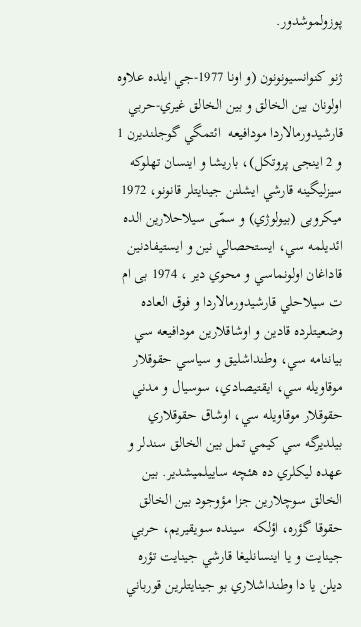پوزولموشدور.

ژنو کنوانسيونونون (و اونا 1977-جي ايلده علاوه  اولونان بين الخالق و بين الخالق غيري-حربي قارشيدورمالاردا مودافيعه  ائتمگي گوجلنديرن 1 و 2 اینجی پروتکل)، باريشا و اينسان تهلوکه سيزليگينه قارشي ايشلنن جينايتلر قانونو، 1972 میکروبی (بيولوژي) و سمّی سیلاحلارين الده ائديلمه سي، ايستحصالي نين و ايستيفادنين قاداغان اولونماسي و محوي دیر ، 1974 بی ام ت سیلاحلي قارشيدورمالاردا و فوق العاده وضعيتلرده قادين و اوشاقلارين مودافيعه سي بياننامه سي، وطنداشليق و سياسي حقوقلار موقاويله سي، ايقتيصادي، سوسيال و مدني حقوقلار موقاويله سي، اوشاق حقوقلاري بيلديرگه سي کيمي تمل بين الخالق سندلر و عهده ليکلري ده هئچه ساييلميشدير. بين الخالق سوچلارین جزا مؤوجود بين الخالق حقوقا گؤره، اؤلکه  سينده سويقيريم، حربي جينايت و يا اينسانليغا قارشي جينايت تؤره ديلن يا دا وطنداشلاري بو جينايتلرين قورباني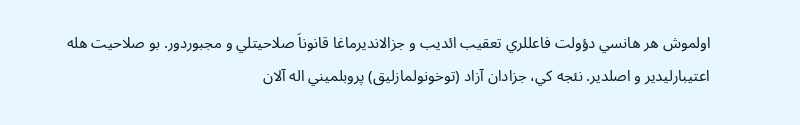اولموش هر هانسي دؤولت فاعللري تعقیب ائدیب و جزالانديرماغا قانوناَ صلاحيتلي و مجبوردور. بو صلاحيت هله اعتيبارليدير و اصلدير. نئجه کي، جزادان آزاد (توخونولمازليق) پروبلميني اله آلان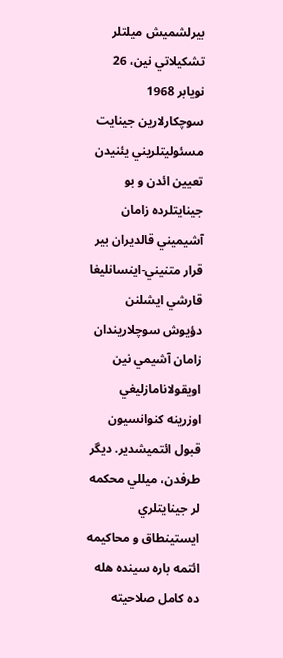بيرلشميش ميلتلر تشکيلاتي نين، 26 نويابر 1968 سوچکارلارين جينايت مسئوليتلريني يئنيدن تعيين ائدن و بو جينايتلرده زامان آشيميني قالديران بير قرار متنيني-اينسانليغا قارشي ايشلنن دؤيوش سوچلاريندان زامان آشيمي نين اويقولانامازليغي اوزرينه کنوانسیون قبول ائتميشدير. ديگر طرفدن، ميللي محکمه لر جينايتلري ايستينطاق و محاکيمه ائتمه باره سينده هله ده کامل صلاحيته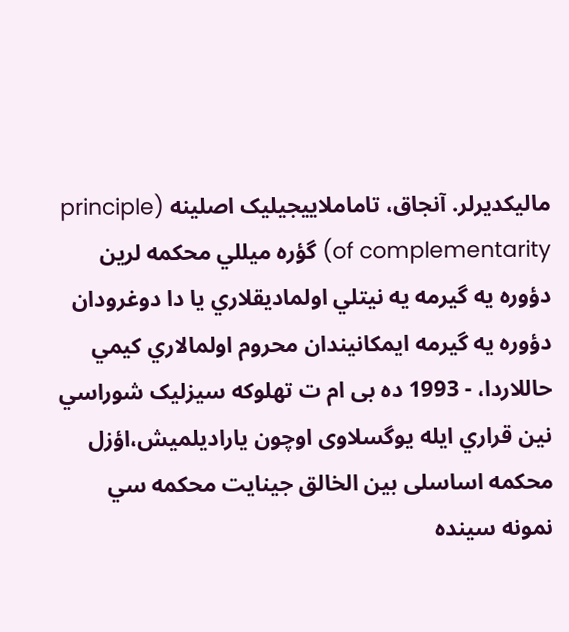ماليکديرلر. آنجاق، تاماملاييجيليک اصلینه (principle of complementarity) گؤره ميللي محکمه لرين دؤوره يه گيرمه يه نيتلي اولماديقلاري يا دا دوغرودان دؤوره يه گيرمه ايمکانيندان محروم اولمالاري کيمي حاللاردا، - 1993 ده بی ام ت تهلوکه سيزليک شوراسي نين قراري ايله يوگسلاوی اوچون ياراديلميش،اؤزل محکمه اساسلی بين الخالق جينايت محکمه سي نمونه سينده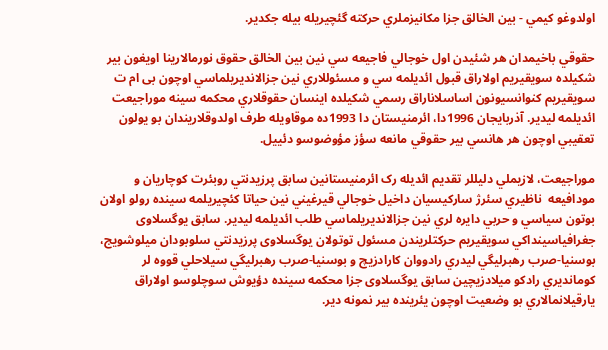اولدوغو کيمي - بين الخالق جزا مکانيزملري حرکته گئچيريله بيله جکدير.

حقوقي باخيمدان هر شئيدن اول خوجالي فاجيعه سي نين بين الخالق حقوق نورمالارينا اويغون بير شکيلده سويقيريم اولاراق قبول ائديلمه سي و مسئوللاري نين جزالانديريلماسي اوچون بی ام ت سويقيريم کنوانسیونون اساسلاناراق رسمي شکيلده اينسان حقوقلاري محکمه سينه موراجيعت ائديلمه ليدير. آذربايجان 1996دا، ائرمنيستان دا 1993ده موقاويله طرف اولدوقلاريندان بو يولون تعقيبي اوچون هر هانسي بير حقوقي مانعه سؤز مؤوضوسو دئييل.

موراجيعت، لازيملي دليللر تقديم ائديله رک ائرمنيستانين سابق پرزيدنتي روبئرت کوچاريان و مودافيعه  ناظيري سئرژ سارکيسيان داخيل خوجالي قيرغيني نين حياتا کئچيريلمه سينده رولو اولان بوتون سياسي و حربي دايره لري نين جزالانديريلماسي طلب ائديلمه ليدير. سابق یوگسلاوی جغرافياسينداکي سويقيريم حرکتلريندن مسئول توتولان يوگسلاوی پرزيدنتي سلوبودان ميلوشويج، بوسنيا-صرب رهبرليگي ليدري رادووان کارادزيچ و بوسنيا-صرب رهبرليگي سیلاحلي قووه لر کومانديري رادکو ميلادزيچين سابق یوگسلاوی جزا محکمه سينده دؤيوش سوچلوسو اولاراق يارقيلانمالاري بو وضعيت اوچون يئرينده بير نمونه دیر.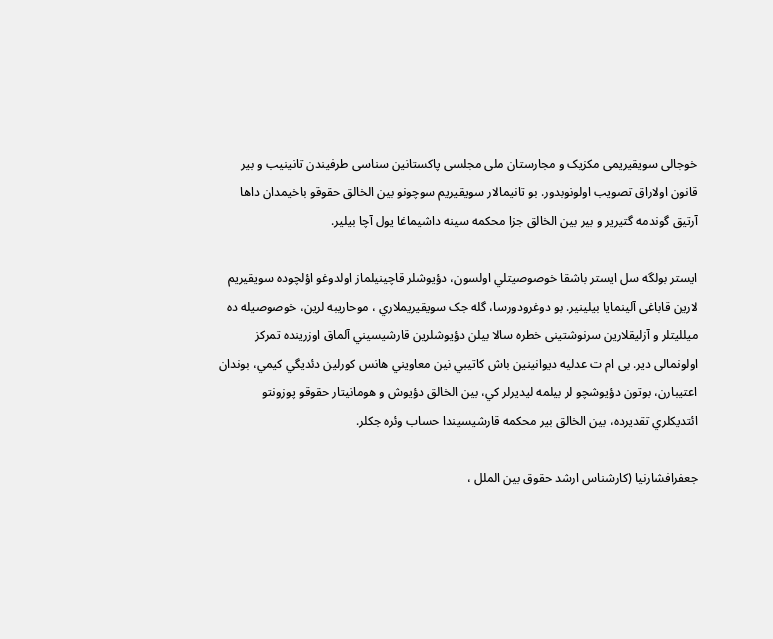خوجالی سویقیریمی مکزیک و مجارستان ملی مجلسی پاکستانین سناسی طرفیندن تانینیب و بیر قانون اولاراق تصویب اولونوبدور. بو تانیمالار سویقیریم سوچونو بین الخالق حقوقو باخیمدان داها آرتیق گوندمه گتیریر و بیر بین الخالق جزا محکمه سینه داشیماغا یول آچا بیلیر.

ايستر بولگه سل ايستر باشقا خوصوصيتلي اولسون، دؤيوشلر قاچينيلماز اولدوغو اؤلچوده سويقيريم لارین قاباغی آلینمایا بیلینیر. بو دوغرودورسا، گله جک سويقيريملاري ، موحاريبه لرين، خوصوصيله ده ميلليتلر و آزليقلارين سرنوشتینی خطره سالا بیلن دؤيوشلرين قارشيسيني آلماق اوزرينده تمرکز اولونمالی دیر. بی ام ت عدليه دیوانینین باش کاتيبي نين معاويني هانس کورلين دئديگي کيمي، بوندان اعتيبارن، بوتون دؤيوشچو لر بيلمه ليديرلر کي، بين الخالق دؤيوش و هومانيتار حقوقو پوزونتو ائتديکلري تقديرده، بين الخالق بير محکمه قارشيسيندا حساب وئره جکلر.

جعفرافشارنیا (کارشناس ارشد حقوق بین الملل ،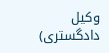وکیل دادگستری)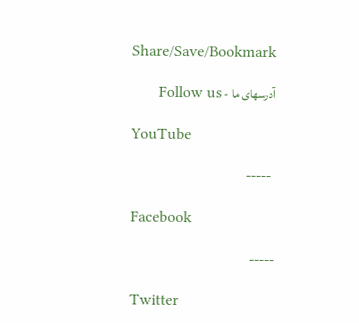Share/Save/Bookmark

آدرسهای ما - Follow us

YouTube

 -----

Facebook

-----

Twitter